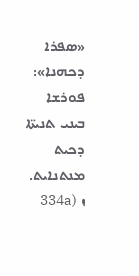«ܣܦܪܐ ܕܟܗܢܐ»: ܦܘܪܫܐ ܒܝܢܝ ܬܢܝܬ̈ܐ
ܕܟܝܬ ܡܢܬܢܐܝܬ.
ܙ (334a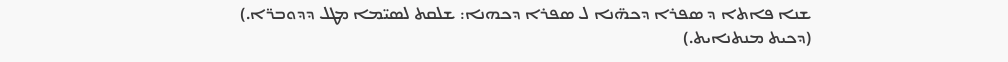ܫܢܐ ܦܐܬܐ ܕ ܣܦܪܐ ܕܟܗ̈ܢܐ ܠ ܣܦܪܐ ܕܟܗܢܐ: ܫܠܩܬ ܠܣܝ̈ܡܐ ܡܛܠ ܕܕܘܒܪ̈ܐ.)
(ܕܟܝܬ ܡܢܬܢܐܝܬ.)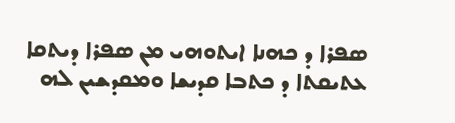ܣܦܪܐ ܕ ܟܗܢܐ ܐܝܬܘܗܝ ܡܢ ܣܦܪܐ ܕܝܬܩܐ ܥܬܝܩܬܐ ܕ ܟܬܒܐ ܩܕܝܫܐ ܘܡܩܕܫܝܢ ܠܗ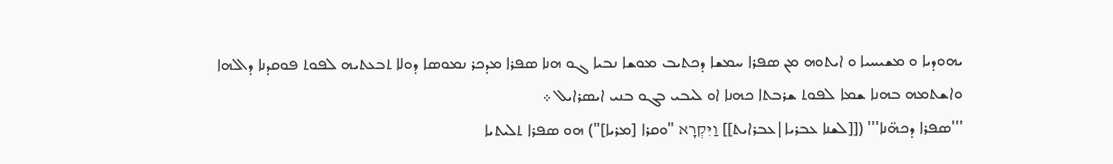ܝܗܘܕܝܐ ܘ ܡܫܝܚܝܐ ܘ ܐܝܬܘܗ ܡܢ ܣܦܪܐ ܚܡܫܐ ܕܟܬܝܒ ܡܘܫܐ ܢܒܝܐ ܓܘ ܗܢܐ ܣܦܪܐ ܡܕܟܪ ܢܡܘܣܐ ܕܘܠܐ ܬܒܥܬܝܗ ܠܦܘܬ ܦܘܩܕܢܐ ܕܐܠܗܐ ܘܐܫܬܡܗ ܒܗܢܐ ܫܡܐ ܠܦܘܬ ܫܪܒܬܐ ܟܗܢܐ ܐܘ ܠܝܒܝ ܒܓܘ ܒܢܝ ܐܝܣܪܐܝܠ ܀
'''ܣܦܪܐ ܕܟܗ̈ܢܐ''' ([[ܠܫܢܐ ܥܒܪܝܐ|ܥܒܪܐܝܬ]] וַיִּקְרָא "ܘܩܪܐ [ܡܪܝܐ]") ܗܘ ܣܦܪܐ ܬܠܝܬܝܐ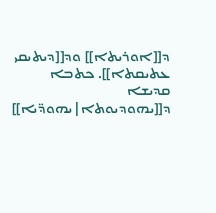ܕ[[ܐܘܪܝܬܐ]] ܘܕ[[ܕܝܬܝܩܝ ܥܬܝܩܬܐ]]. ܟܬܒܐ ܩܕܝܫܐ ܕ[[ܝܗܘܕܝܘܬܐ|ܝܗܘܕ̈ܝܐ]]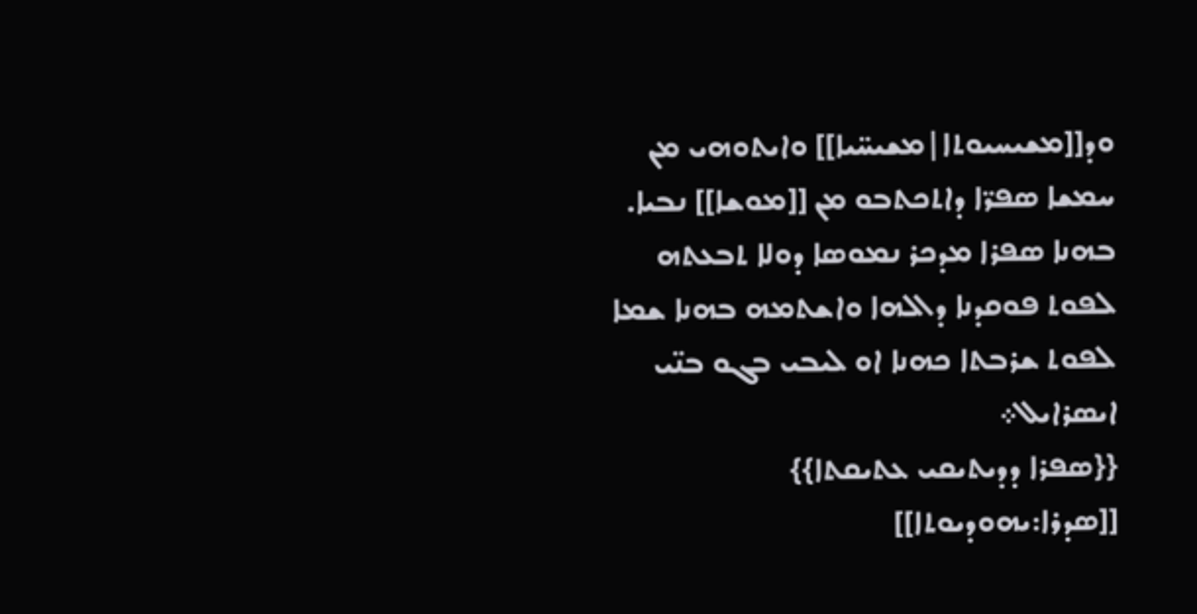ܘܕ[[ܡܫܝܚܝܘܬܐ|ܡܫܝܚ̈ܝܐ]] ܘܐܝܬܘܗܝ ܡܢ ܚܡܫܐ ܣܦܪ̈ܐ ܕܐܬܟܬܒܘ ܡܢ [[ܡܘܫܐ]] ܢܒܝܐ. ܒܗܢܐ ܣܦܪܐ ܡܕܟܪ ܢܡܘܣܐ ܕܘܠܐ ܬܒܥܬܗ ܠܦܘܬ ܦܘܩܕܢܐ ܕܐܠܗܐ ܘܐܫܬܡܗ ܒܗܢܐ ܫܡܐ ܠܦܘܬ ܫܪܒܬܐ ܟܗܢܐ ܐܘ ܠܝܒܝ ܒܓܘ ܒܢ̈ܝ ܐܝܣܪܐܝܠ܀
{{ܣܦܪܐ ܕܕܝܬܝܩܝ ܥܬܝܩܬܐ}}
[[ܣܕܪܐ:ܝܗܘܕܝܘܬܐ]]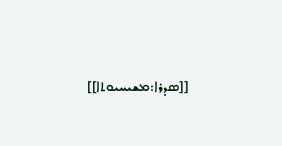[[ܣܕܪܐ:ܡܫܝܚܝܘܬܐ]]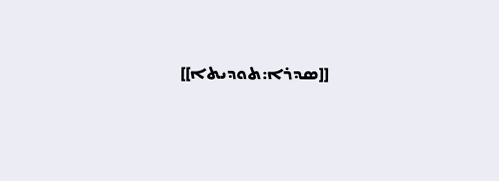[[ܣܕܪܐ:ܬܘܕܝܬܐ]]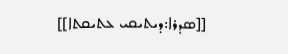[[ܣܕܪܐ:ܕܝܬܝܩܝ ܥܬܝܩܬܐ]]